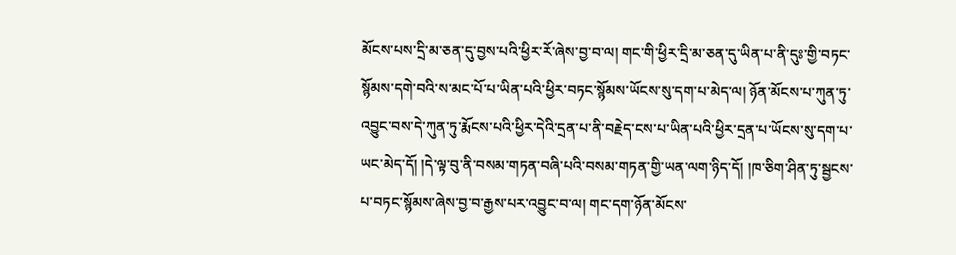མོངས་པས་དྲི་མ་ཅན་དུ་བྱས་པའི་ཕྱིར་རོ་ཞེས་བྱ་བ་ལ། གང་གི་ཕྱིར་དྲི་མ་ཅན་དུ་ཡིན་པ་ནི་དུཿ་གྱི་བཏང་སྙོམས་དགེ་བའི་ས་མང་པོ་པ་ཡིན་པའི་ཕྱིར་བཏང་སྙོམས་ཡོངས་སུ་དག་པ་མེད་ལ། ཉོན་མོངས་པ་ཀུན་ཏུ་འབྱུང་བས་དེ་ཀུན་ཏུ་རྨོངས་པའི་ཕྱིར་དེའི་དྲན་པ་ནི་བརྗེད་ངས་པ་ཡིན་པའི་ཕྱིར་དྲན་པ་ཡོངས་སུ་དག་པ་ཡང་མེད་དོ། །དེ་ལྟ་བུ་ནི་བསམ་གཏན་བཞི་པའི་བསམ་གཏན་གྱི་ཡན་ལག་ཉིད་དོ། །ཁ་ཅིག་ཤིན་ཏུ་སྦྱངས་པ་བཏང་སྙོམས་ཞེས་བྱ་བ་རྒྱས་པར་འབྱུང་བ་ལ། གང་དག་ཉོན་མོངས་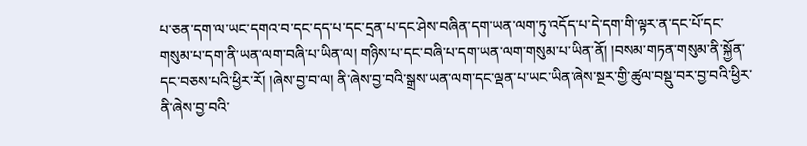པ་ཅན་དག་ལ་ཡང་དགའ་བ་དང་དད་པ་དང་དྲན་པ་དང་ཤེས་བཞིན་དག་ཡན་ལག་ཏུ་འདོད་པ་དེ་དག་གི་ལྟར་ན་དང་པོ་དང་གསུམ་པ་དག་ནི་ཡན་ལག་བཞི་པ་ཡིན་ལ། གཉིས་པ་དང་བཞི་པ་དག་ཡན་ལག་གསུམ་པ་ཡིན་ནོ། །བསམ་གཏན་གསུམ་ནི་སྐྱོན་དང་བཅས་པའི་ཕྱིར་རོ། །ཞེས་བྱ་བ་ལ། ནི་ཞེས་བྱ་བའི་སྒྲས་ཡན་ལག་དང་ལྡན་པ་ཡང་ཡིན་ཞེས་སྔར་གྱི་ཚུལ་བསྡུ་བར་བྱ་བའི་ཕྱིར་ནི་ཞེས་བྱ་བའི་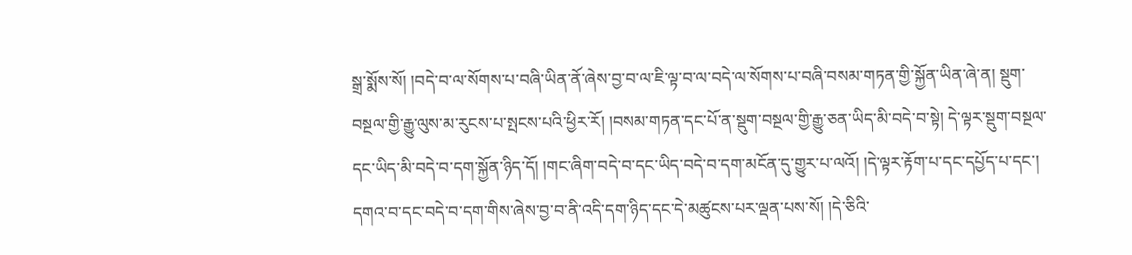སྒྲ་སྨོས་སོ། །བདེ་བ་ལ་སོགས་པ་བཞི་ཡིན་ནོ་ཞེས་བྱ་བ་ལ་ཇི་ལྟ་བ་ལ་བདེ་ལ་སོགས་པ་བཞི་བསམ་གཏན་གྱི་སྐྱོན་ཡིན་ཞེ་ན། སྡུག་བསྔལ་གྱི་རྒྱུ་ལུས་མ་རུངས་པ་སྤངས་པའི་ཕྱིར་རོ། །བསམ་གཏན་དང་པོ་ན་སྡུག་བསྔལ་གྱི་རྒྱུ་ཅན་ཡིད་མི་བདེ་བ་སྟེ། དེ་ལྟར་སྡུག་བསྔལ་དང་ཡིད་མི་བདེ་བ་དག་སྐྱོན་ཉིད་དོ། །གང་ཞིག་བདེ་བ་དང་ཡིད་བདེ་བ་དག་མངོན་དུ་གྱུར་པ་ལའོ། །དེ་ལྟར་རྟོག་པ་དང་དཔྱོད་པ་དང་། དགའ་བ་དང་བདེ་བ་དག་གིས་ཞེས་བྱ་བ་ནི་འདི་དག་ཉིད་དང་དེ་མཚུངས་པར་ལྡན་པས་སོ། །དེ་ཅིའི་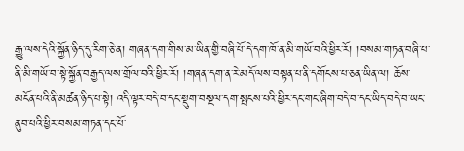རྒྱུ་ལས་དེའི་སྐྱོན་ཉིད་དུ་རིག་ཅེ་ན། གཞན་དག་གིས་མ་ཡིན་གྱི་བཞི་པོ་དེ་དག་ཁོ་ན་མི་གཡོ་བའི་ཕྱིར་རོ། །བསམ་གཏན་བཞི་པ་ནི་མི་གཡོ་བ་སྟེ་སྐྱོན་བརྒྱད་ལས་གྲོལ་བའི་ཕྱིར་རོ། །གཞན་དག་ན་རེ་མདོ་ལས་བསྟན་པ་ནི་དགོངས་པ་ཅན་ཡིན་ལ། ཆོས་མངོན་པའི་ནི་མཚན་ཉིད་པ་སྟེ། འདི་ལྟར་བདེ་བ་དང་སྡུག་བསྔལ་དག་སྤངས་པའི་ཕྱིར་དང་གང་ཞིག་བདེ་བ་དང་ཡིད་བདེ་བ་ཡང་ནུབ་པའི་ཕྱིར་བསམ་གཏན་དང་པོ་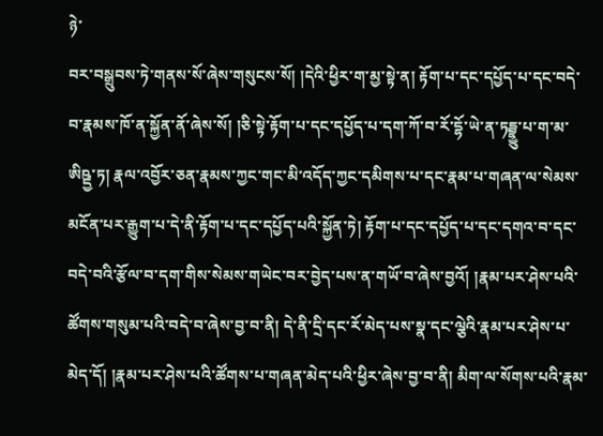ཉེ་
བར་བསྒྲུབས་ཏེ་གནས་སོ་ཞེས་གསུངས་སོ། །དེའི་ཕྱིར་ག་མྱ་སྟེ་ན། རྟོག་པ་དང་དཔྱོད་པ་དང་བདེ་བ་རྣམས་ཁོ་ན་སྐྱོན་ནོ་ཞེས་སོ། །ཅི་སྟེ་རྟོག་པ་དང་དཔྱོད་པ་དག་ཀོ་བ་རོ་དྷོ་ཡེ་ན་ཏདྦྷྱུ་པ་ག་མ་ཨིཥྡྱ་ཏ། རྣལ་འབྱོར་ཅན་རྣམས་ཀྱང་གང་མི་འདོད་ཀྱང་དམིགས་པ་དང་རྣམ་པ་གཞན་ལ་སེམས་མངོན་པར་རྒྱུག་པ་དེ་ནི་རྟོག་པ་དང་དཔྱོད་པའི་སྐྱོན་ཏེ། རྟོག་པ་དང་དཔྱོད་པ་དང་དགའ་བ་དང་བདེ་བའི་རྩོལ་བ་དག་གིས་སེམས་གཡེང་བར་བྱེད་པས་ན་གཡོ་བ་ཞེས་བྱའོ། །རྣམ་པར་ཤེས་པའི་ཚོགས་གསུམ་པའི་བདེ་བ་ཞེས་བྱ་བ་ནི། དེ་ནི་དྲི་དང་རོ་མེད་པས་སྣ་དང་ལྕེའི་རྣམ་པར་ཤེས་པ་མེད་དོ། །རྣམ་པར་ཤེས་པའི་ཚོགས་པ་གཞན་མེད་པའི་ཕྱིར་ཞེས་བྱ་བ་ནི། མིག་ལ་སོགས་པའི་རྣམ་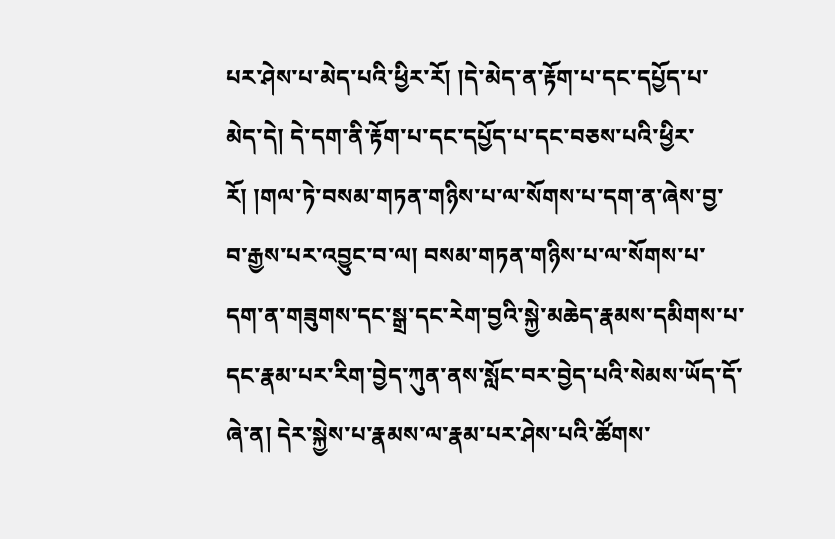པར་ཤེས་པ་མེད་པའི་ཕྱིར་རོ། །དེ་མེད་ན་རྟོག་པ་དང་དཔྱོད་པ་མེད་དེ། དེ་དག་ནི་རྟོག་པ་དང་དཔྱོད་པ་དང་བཅས་པའི་ཕྱིར་རོ། །གལ་ཏེ་བསམ་གཏན་གཉིས་པ་ལ་སོགས་པ་དག་ན་ཞེས་བྱ་བ་རྒྱས་པར་འབྱུང་བ་ལ། བསམ་གཏན་གཉིས་པ་ལ་སོགས་པ་དག་ན་གཟུགས་དང་སྒྲ་དང་རེག་བྱའི་སྐྱེ་མཆེད་རྣམས་དམིགས་པ་དང་རྣམ་པར་རིག་བྱེད་ཀུན་ནས་སློང་བར་བྱེད་པའི་སེམས་ཡོད་དོ་ཞེ་ན། དེར་སྐྱེས་པ་རྣམས་ལ་རྣམ་པར་ཤེས་པའི་ཚོགས་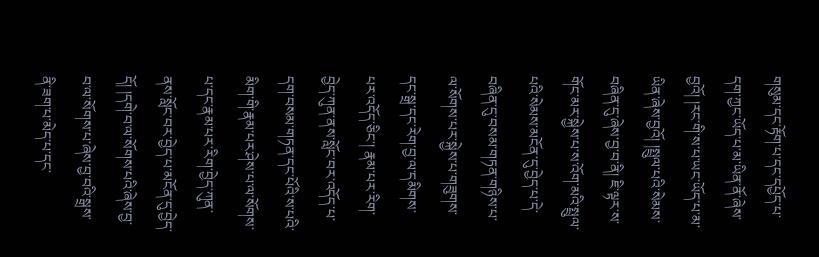གསུམ་དང་རྟོག་པ་དང་དཔྱོད་པ་དག་ཀྱང་ཡོད་པ་མ་ཡིན་ནོ་ཞེས་བྱའོ། །རང་གི་ས་པ་ཡང་ཡོད་པ་མ་ཡིན་ཞེས་བྱའོ། །སྤྲུལ་པའི་སེམས་བཞིན་དུ་ཞེས་བྱ་བ་ནི། ཇི་ལྟར་ས་གོང་མར་སྐྱེས་པ་ས་འོག་མའི་སྤྲུལ་པའི་སེམས་མངོན་དུ་བྱེད་པ་དེ་བཞིན་དུ་བསམ་གཏན་གཉིས་པ་ལ་སོགས་པར་སྐྱེས་པ་གཟུགས་དང་སྒྲ་དང་རེག་བྱ་ལ་དམིགས་པར་འདོད་ཅིང་། རྣམ་པར་རིག་བྱེད་ཀུན་ནས་སློང་བར་འདོད་པ་དག་བསམ་གཏན་དང་པོའི་ས་པའི་མིག་གི་རྣམ་པར་ཤེས་པ་ལ་སོགས་པ་དང་རྣམ་པར་རིག་བྱེད་ཀུན་ནས་སློང་བར་བྱེད་པ་མངོན་དུ་བྱེད་དོ། །དགེ་བ་ལ་སོགས་པའི་ཞེས་བྱ་བ་ལ་སོགས་པ་ཞེས་བྱ་བའི་སྒྲས་ནི་ཟག་པ་མེད་པ་དང་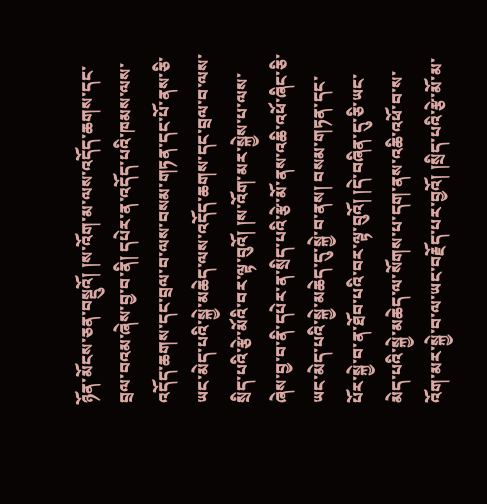ཉོན་མོངས་ཅན་བསྡུའོ། །ས་འོག་མ་ལས་འདོད་ཆགས་དང་བྲལ་བའམ་ཞེས་བྱ་བ་ནི། དཔེར་ན་འདོད་པའི་ཁམས་ལས་
འདོད་ཆགས་དང་བྲལ་བ་ལས་བསམ་གཏན་དང་པོ་ནས་ཅི་ཡང་མེད་པའི་སྐྱེ་མཆེད་ལས་འདོད་ཆགས་དང་བྲལ་བ་ལས་སྲིད་པའི་རྩེ་མོའི་བར་ལྟ་བུའོ། །ས་འོག་མར་སྐྱེས་པ་ལས་ཞེས་བྱ་བ་ནི་དཔེར་ན་སྲིད་པའི་རྩེ་མོ་ནས་འཆི་འཕོ་ཞིང་ཅི་ཡང་མེད་པའི་སྐྱེ་མཆེད་དུ་སྐྱེ་བ་ནས། བསམ་གཏན་དང་པོར་སྐྱེ་བ་ན་ཐོབ་པའི་བར་ལྟ་བུའོ། །དེ་བཞིན་དུ་ཅི་ཡང་མེད་པའི་སྐྱེ་མཆེད་ལ་སོགས་པ་དག་ནས་འཆི་འཕོ་བ་ས་འོག་མར་སྐྱེ་བ་ལ་ཡང་བརྗོད་པར་བྱའོ། །སྲིད་པའི་རྩེ་མོ་མ་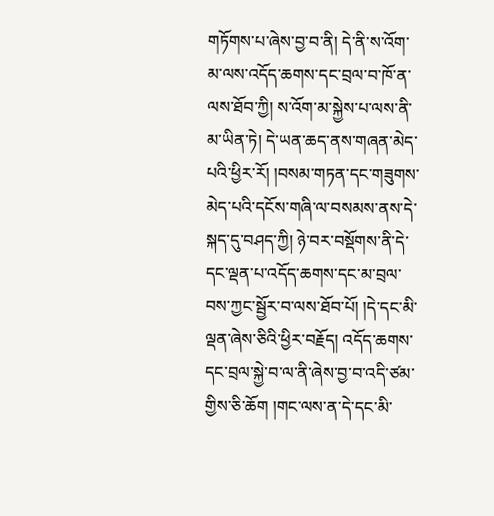གཏོགས་པ་ཞེས་བྱ་བ་ནི། དེ་ནི་ས་འོག་མ་ལས་འདོད་ཆགས་དང་བྲལ་བ་ཁོ་ན་ལས་ཐོབ་ཀྱི། ས་འོག་མ་སྐྱེས་པ་ལས་ནི་མ་ཡིན་ཏེ། དེ་ཡན་ཆད་ནས་གཞན་མེད་པའི་ཕྱིར་རོ། །བསམ་གཏན་དང་གཟུགས་མེད་པའི་དངོས་གཞི་ལ་བསམས་ནས་དེ་སྐད་དུ་བཤད་ཀྱི། ཉེ་བར་བསྡོགས་ནི་དེ་དང་ལྡན་པ་འདོད་ཆགས་དང་མ་བྲལ་བས་ཀྱང་སྦྱོར་བ་ལས་ཐོབ་པོ། །དེ་དང་མི་ལྡན་ཞེས་ཅིའི་ཕྱིར་བརྗོད། འདོད་ཆགས་དང་བྲལ་སྐྱེ་བ་ལ་ནི་ཞེས་བྱ་བ་འདི་ཙམ་གྱིས་ཅི་ཆོག །གང་ལས་ན་དེ་དང་མི་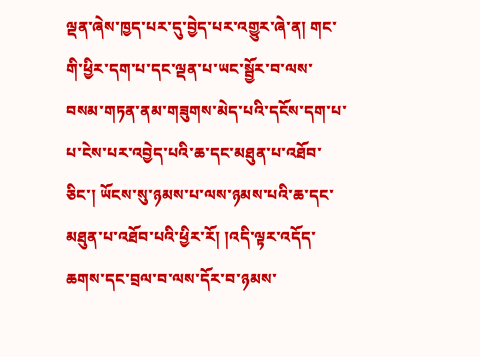ལྡན་ཞེས་ཁྱད་པར་དུ་བྱེད་པར་འགྱུར་ཞེ་ན། གང་གི་ཕྱིར་དག་པ་དང་ལྡན་པ་ཡང་སྦྱོར་བ་ལས་བསམ་གཏན་ནམ་གཟུགས་མེད་པའི་དངོས་དག་པ་པ་ངེས་པར་འབྱེད་པའི་ཆ་དང་མཐུན་པ་འཐོབ་ཅིང་། ཡོངས་སུ་ཉམས་པ་ལས་ཉམས་པའི་ཆ་དང་མཐུན་པ་འཐོབ་པའི་ཕྱིར་རོ། །འདི་ལྟར་འདོད་ཆགས་དང་བྲལ་བ་ལས་དོར་བ་ཉམས་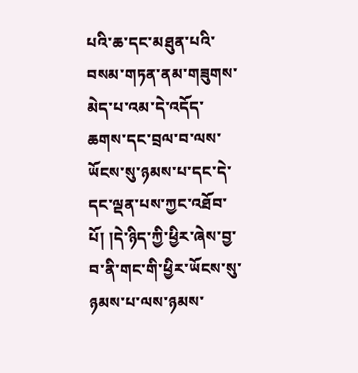པའི་ཆ་དང་མཐུན་པའི་བསམ་གཏན་ནམ་གཟུགས་མེད་པ་འམ་དེ་འདོད་ཆགས་དང་བྲལ་བ་ལས་ཡོངས་སུ་ཉམས་པ་དང་དེ་དང་ལྡན་པས་ཀྱང་འཐོབ་པོ། །དེ་ཉིད་ཀྱི་ཕྱིར་ཞེས་བྱ་བ་ནི་གང་གི་ཕྱིར་ཡོངས་སུ་ཉམས་པ་ལས་ཉམས་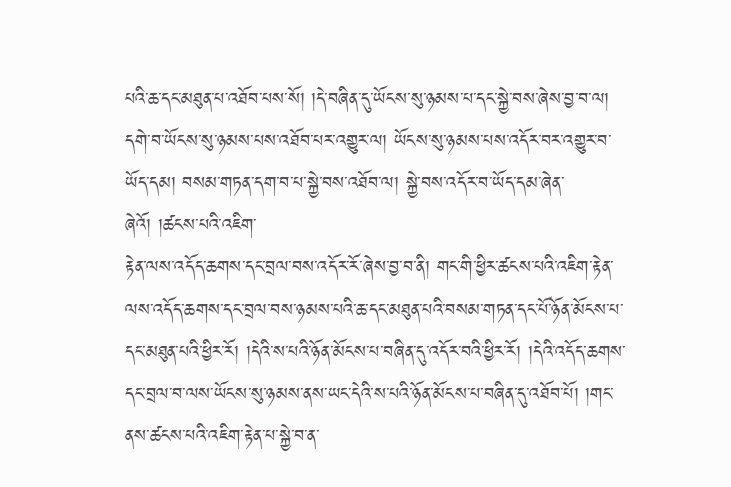པའི་ཆ་དང་མཐུན་པ་འཐོབ་པས་སོ། །དེ་བཞིན་དུ་ཡོངས་སུ་ཉམས་པ་དང་སྐྱེ་བས་ཞེས་བྱ་བ་ལ། དགེ་བ་ཡོངས་སུ་ཉམས་པས་འཐོབ་པར་འགྱུར་ལ། ཡོངས་སུ་ཉམས་པས་འདོར་བར་འགྱུར་བ་ཡོད་དམ། བསམ་གཏན་དག་བ་པ་སྐྱེ་བས་འཐོབ་ལ། སྐྱེ་བས་འདོར་བ་ཡོད་དམ་ཞེན་ཞེའོ། །ཚངས་པའི་འཇིག་
རྟེན་ལས་འདོད་ཆགས་དང་བྲལ་བས་འདོར་རོ་ཞེས་བྱ་བ་ནི། གང་གི་ཕྱིར་ཚངས་པའི་འཇིག་རྟེན་ལས་འདོད་ཆགས་དང་བྲལ་བས་ཉམས་པའི་ཆ་དང་མཐུན་པའི་བསམ་གཏན་དང་པོ་ཉོན་མོངས་པ་དང་མཐུན་པའི་ཕྱིར་རོ། །དེའི་ས་པའི་ཉོན་མོངས་པ་བཞིན་དུ་འདོར་བའི་ཕྱིར་རོ། །དེའི་འདོད་ཆགས་དང་བྲལ་བ་ལས་ཡོངས་སུ་ཉམས་ནས་ཡང་དེའི་ས་པའི་ཉོན་མོངས་པ་བཞིན་དུ་འཐོབ་པོ། །གང་ནས་ཚངས་པའི་འཇིག་རྟེན་པ་སྐྱེ་བ་ན་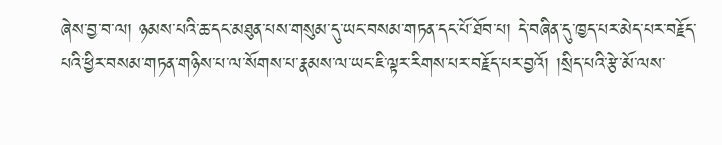ཞེས་བྱ་བ་ལ། ཉམས་པའི་ཆ་དང་མཐུན་པས་གསུམ་དུ་ཡང་བསམ་གཏན་དང་པོ་ཐོབ་པ། དེ་བཞིན་དུ་ཁྱད་པར་མེད་པར་བརྗོད་པའི་ཕྱིར་བསམ་གཏན་གཉིས་པ་ལ་སོགས་པ་རྣམས་ལ་ཡང་ཇི་ལྟར་རིགས་པར་བརྗོད་པར་བྱའོ། །སྲིད་པའི་རྩེ་མོ་ལས་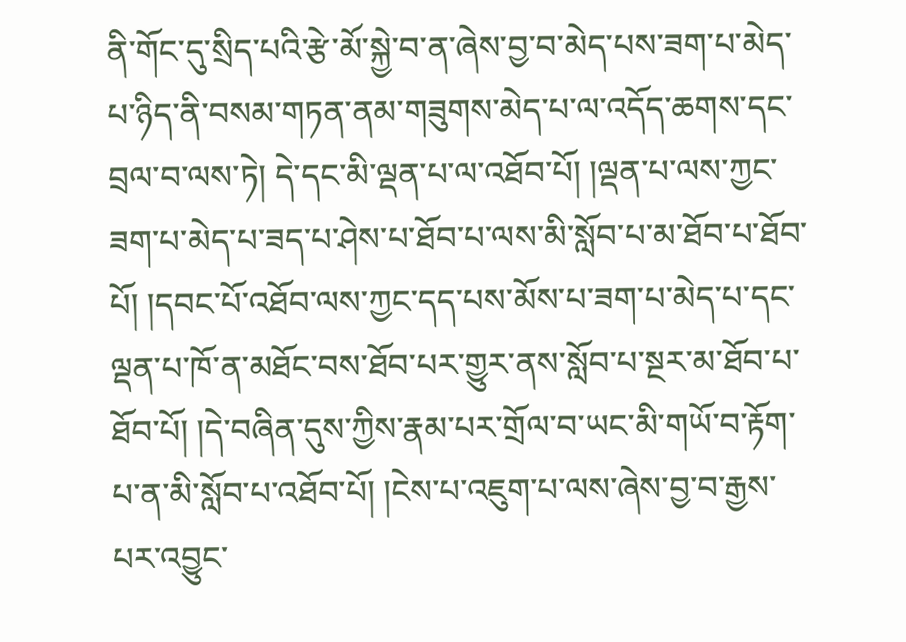ནི་གོང་དུ་སྲིད་པའི་རྩེ་མོ་སྐྱེ་བ་ན་ཞེས་བྱ་བ་མེད་པས་ཟག་པ་མེད་པ་ཉིད་ནི་བསམ་གཏན་ནམ་གཟུགས་མེད་པ་ལ་འདོད་ཆགས་དང་བྲལ་བ་ལས་ཏེ། དེ་དང་མི་ལྡན་པ་ལ་འཐོབ་པོ། །ལྡན་པ་ལས་ཀྱང་ཟག་པ་མེད་པ་ཟད་པ་ཤེས་པ་ཐོབ་པ་ལས་མི་སློབ་པ་མ་ཐོབ་པ་ཐོབ་པོ། །དབང་པོ་འཐོབ་ལས་ཀྱང་དད་པས་མོས་པ་ཟག་པ་མེད་པ་དང་ལྡན་པ་ཁོ་ན་མཐོང་བས་ཐོབ་པར་གྱུར་ནས་སློབ་པ་སྔར་མ་ཐོབ་པ་ཐོབ་པོ། །དེ་བཞིན་དུས་ཀྱིས་རྣམ་པར་གྲོལ་བ་ཡང་མི་གཡོ་བ་རྟོག་པ་ན་མི་སློབ་པ་འཐོབ་པོ། །ངེས་པ་འཇུག་པ་ལས་ཞེས་བྱ་བ་རྒྱས་པར་འབྱུང་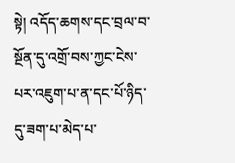སྟེ། འདོད་ཆགས་དང་བྲལ་བ་སྔོན་དུ་འགྲོ་བས་ཀྱང་ངེས་པར་འཇུག་པ་ན་དང་པོ་ཉིད་དུ་ཟག་པ་མེད་པ་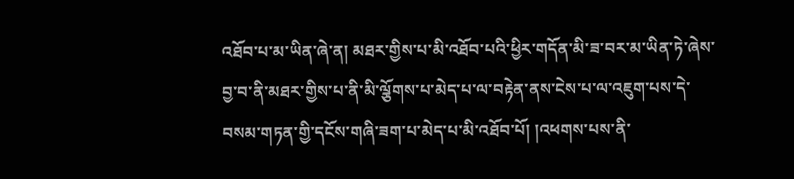འཐོབ་པ་མ་ཡིན་ཞེ་ན། མཐར་གྱིས་པ་མི་འཐོབ་པའི་ཕྱིར་གདོན་མི་ཟ་བར་མ་ཡིན་ཏེ་ཞེས་བྱ་བ་ནི་མཐར་གྱིས་པ་ནི་མི་ལྕོགས་པ་མེད་པ་ལ་བརྟེན་ནས་ངེས་པ་ལ་འཇུག་པས་དེ་བསམ་གཏན་གྱི་དངོས་གཞི་ཟག་པ་མེད་པ་མི་འཐོབ་པོ། །འཕགས་པས་ནི་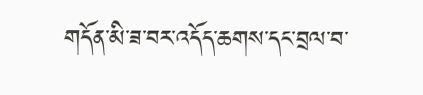གདོན་མི་ཟ་བར་འདོད་ཆགས་དང་བྲལ་བ་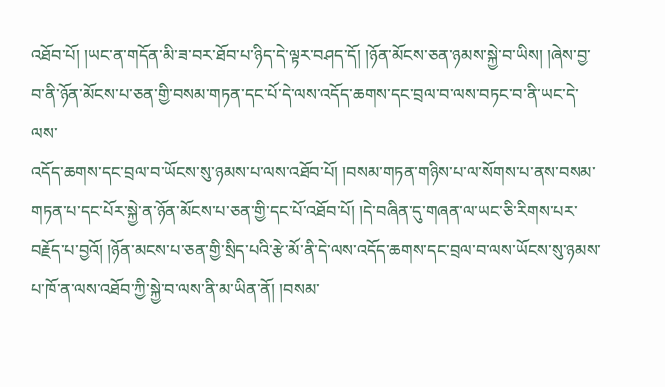འཐོབ་པོ། །ཡང་ན་གདོན་མི་ཟ་བར་ཐོབ་པ་ཉིད་དེ་ལྟར་བཤད་དོ། །ཉོན་མོངས་ཅན་ཉམས་སྐྱེ་བ་ཡིས། །ཞེས་བྱ་བ་ནི་ཉོན་མོངས་པ་ཅན་གྱི་བསམ་གཏན་དང་པོ་དེ་ལས་འདོད་ཆགས་དང་བྲལ་བ་ལས་བཏང་བ་ནི་ཡང་དེ་ལས་
འདོད་ཆགས་དང་བྲལ་བ་ཡོངས་སུ་ཉམས་པ་ལས་འཐོབ་པོ། །བསམ་གཏན་གཉིས་པ་ལ་སོགས་པ་ནས་བསམ་གཏན་པ་དང་པོར་སྐྱེ་ན་ཉོན་མོངས་པ་ཅན་གྱི་དང་པོ་འཐོབ་པོ། །དེ་བཞིན་དུ་གཞན་ལ་ཡང་ཅི་རིགས་པར་བརྗོད་པ་བྱའོ། །ཉོན་མངས་པ་ཅན་གྱི་སྲིད་པའི་རྩེ་མོ་ནི་དེ་ལས་འདོད་ཆགས་དང་བྲལ་བ་ལས་ཡོངས་སུ་ཉམས་པ་ཁོ་ན་ལས་འཐོབ་ཀྱི་སྐྱེ་བ་ལས་ནི་མ་ཡིན་ནོ། །བསམ་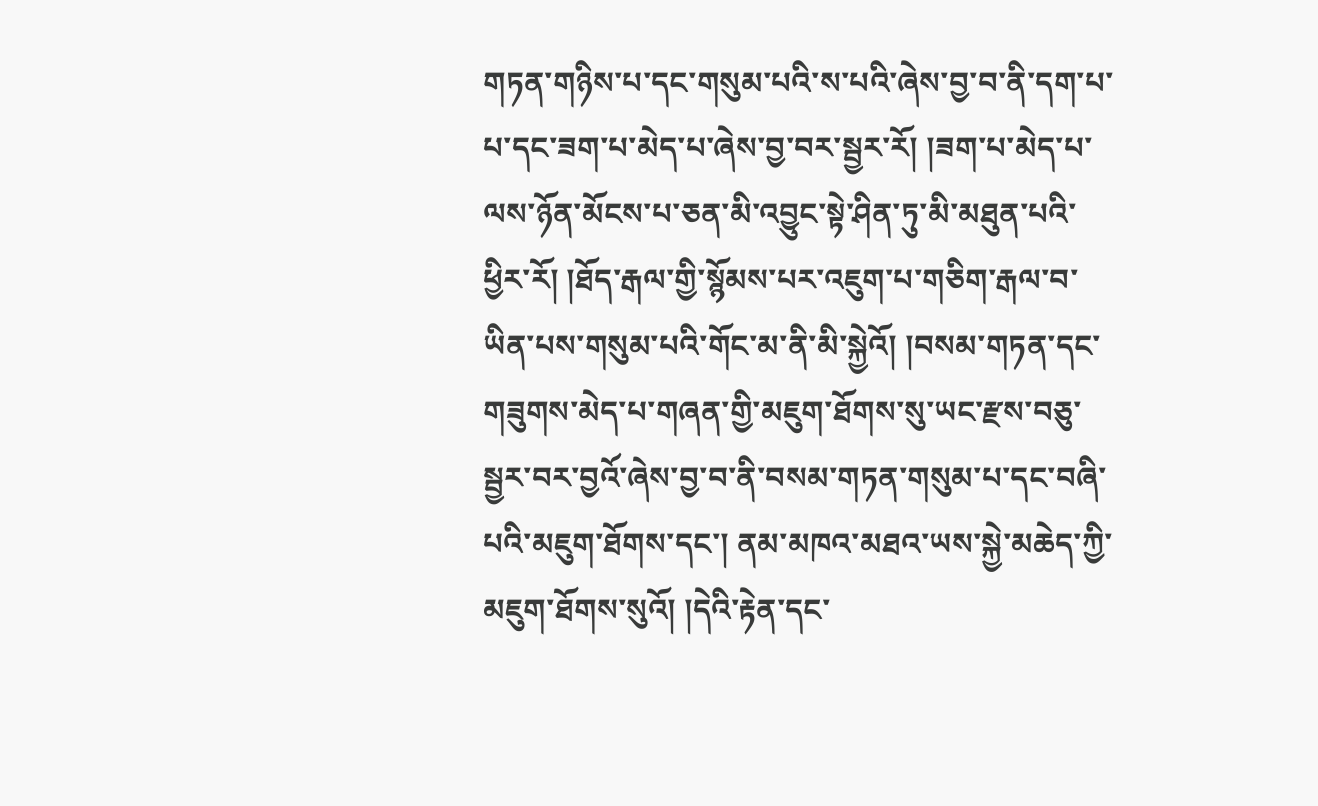གཏན་གཉིས་པ་དང་གསུམ་པའི་ས་པའི་ཞེས་བྱ་བ་ནི་དག་པ་པ་དང་ཟག་པ་མེད་པ་ཞེས་བྱ་བར་སྦྱར་རོ། །ཟག་པ་མེད་པ་ལས་ཉོན་མོངས་པ་ཅན་མི་འབྱུང་སྟེ་ཤིན་ཏུ་མི་མཐུན་པའི་ཕྱིར་རོ། །ཐོད་རྒལ་གྱི་སྙོམས་པར་འཇུག་པ་གཅིག་རྒལ་བ་ཡིན་པས་གསུམ་པའི་གོང་མ་ནི་མི་སྐྱེའོ། །བསམ་གཏན་དང་གཟུགས་མེད་པ་གཞན་གྱི་མཇུག་ཐོགས་སུ་ཡང་རྫས་བཅུ་སྦྱར་བར་བྱའོ་ཞེས་བྱ་བ་ནི་བསམ་གཏན་གསུམ་པ་དང་བཞི་པའི་མཇུག་ཐོགས་དང་། ནམ་མཁའ་མཐའ་ཡས་སྐྱེ་མཆེད་ཀྱི་མཇུག་ཐོགས་སུའོ། །དེའི་རྟེན་དང་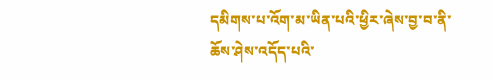དམིགས་པ་འོག་མ་ཡིན་པའི་ཕྱིར་ཞེས་བྱ་བ་ནི་ཆོས་ཤེས་འདོད་པའི་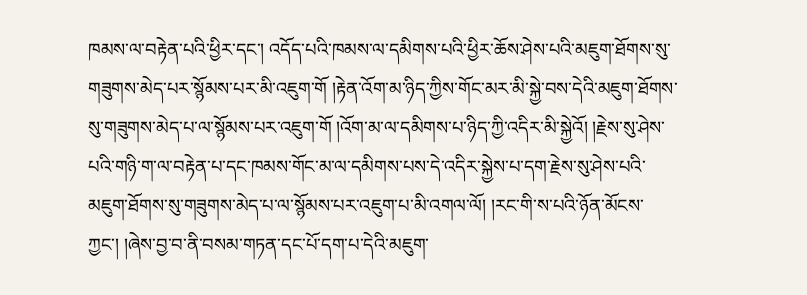ཁམས་ལ་བརྟེན་པའི་ཕྱིར་དང་། འདོད་པའི་ཁམས་ལ་དམིགས་པའི་ཕྱིར་ཆོས་ཤེས་པའི་མཇུག་ཐོགས་སུ་གཟུགས་མེད་པར་སྙོམས་པར་མི་འཇུག་གོ །རྟེན་འོག་མ་ཉིད་ཀྱིས་གོང་མར་མི་སྐྱེ་བས་དེའི་མཇུག་ཐོགས་སུ་གཟུགས་མེད་པ་ལ་སྙོམས་པར་འཇུག་གོ །འོག་མ་ལ་དམིགས་པ་ཉིད་ཀྱི་འདིར་མི་སྐྱེའོ། །རྗེས་སུ་ཤེས་པའི་གཉི་ག་ལ་བརྟེན་པ་དང་ཁམས་གོང་མ་ལ་དམིགས་པས་དེ་འདིར་སྐྱེས་པ་དག་རྗེས་སུ་ཤེས་པའི་མཇུག་ཐོགས་སུ་གཟུགས་མེད་པ་ལ་སྙོམས་པར་འཇུག་པ་མི་འགལ་ལོ། །རང་གི་ས་པའི་ཉོན་མོངས་ཀྱང་། །ཞེས་བྱ་བ་ནི་བསམ་གཏན་དང་པོ་དག་པ་དེའི་མཇུག་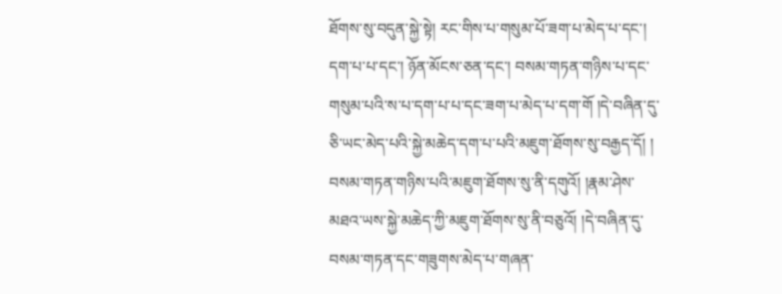ཐོགས་སུ་བདུན་སྐྱེ་སྟེ། རང་གིས་པ་གསུམ་པོ་ཟག་པ་མེད་པ་དང་། དག་པ་པ་དང་། ཉོན་མོངས་ཅན་དང་། བསམ་གཏན་གཉིས་པ་དང་གསུམ་པའི་ས་པ་དག་པ་པ་དང་ཟག་པ་མེད་པ་དག་གོ །དེ་བཞིན་དུ་ཅི་ཡང་མེད་པའི་སྐྱེ་མཆེད་དག་པ་པའི་མཇུག་ཐོགས་སུ་བརྒྱད་དོ། །
བསམ་གཏན་གཉིས་པའི་མཇུག་ཐོགས་སུ་ནི་དགུའོ། །རྣམ་ཤེས་མཐའ་ཡས་སྐྱེ་མཆེད་ཀྱི་མཇུག་ཐོགས་སུ་ནི་བཅུའོ། །དེ་བཞིན་དུ་བསམ་གཏན་དང་གཟུགས་མེད་པ་གཞན་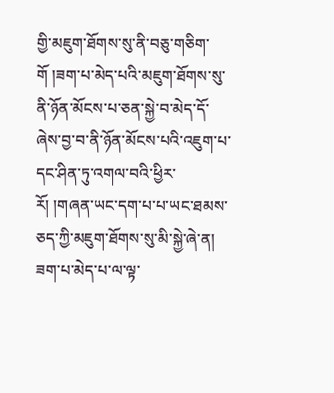གྱི་མཇུག་ཐོགས་སུ་ནི་བཅུ་གཅིག་གོ །ཟག་པ་མེད་པའི་མཇུག་ཐོགས་སུ་ནི་ཉོན་མོངས་པ་ཅན་སྐྱེ་བ་མེད་དོ་ཞེས་བྱ་བ་ནི་ཉོན་མོངས་པའི་འཇུག་པ་དང་ཤིན་ཏུ་འགལ་བའི་ཕྱིར་རོ། །གཞན་ཡང་དག་པ་པ་ཡང་ཐམས་ཅད་ཀྱི་མཇུག་ཐོགས་སུ་མི་སྐྱེ་ཞེ་ན། ཟག་པ་མེད་པ་ལ་ལྟ་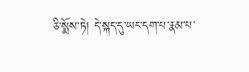ཅི་སྨོས་ཏེ། དེ་སྐད་དུ་ཡང་དག་པ་རྣམ་པ་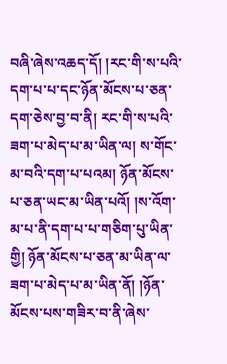བཞི་ཞེས་འཆད་དོ། །རང་གི་ས་པའི་དག་པ་པ་དང་ཉོན་མོངས་པ་ཅན་དག་ཅེས་བྱ་བ་ནི། རང་གི་ས་པའི་ཟག་པ་མེད་པ་མ་ཡིན་ལ། ས་གོང་མ་བའི་དག་པ་པའམ། ཉོན་མོངས་པ་ཅན་ཡང་མ་ཡིན་པའོ། །ས་འོག་མ་པ་ནི་དག་པ་པ་གཅིག་པུ་ཡིན་གྱི། ཉོན་མོངས་པ་ཅན་མ་ཡིན་ལ་ཟག་པ་མེད་པ་མ་ཡིན་ནོ། །ཉོན་མོངས་པས་གཟིར་བ་ནི་ཞེས་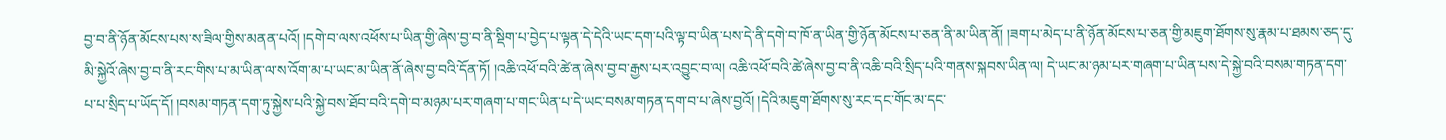བྱ་བ་ནི་ཉོན་མོངས་པས་ས་ཟིལ་གྱིས་མནན་པའོ། །དགེ་བ་ལས་འཕོས་པ་ཡིན་གྱི་ཞེས་བྱ་བ་ནི་སྡིག་པ་བྱེད་པ་ལྟན་དེ་དེའི་ཡང་དག་པའི་ལྟ་བ་ཡིན་པས་དེ་ནི་དགེ་བ་ཁོ་ན་ཡིན་གྱི་ཉོན་མོངས་པ་ཅན་ནི་མ་ཡིན་ནོ། །ཟག་པ་མེད་པ་ནི་ཉོན་མོངས་པ་ཅན་གྱི་མཇུག་ཐོགས་སུ་རྣམ་པ་ཐམས་ཅད་དུ་མི་སྐྱེའོ་ཞེས་བྱ་བ་ནི་རང་གིས་པ་མ་ཡིན་ལ་ས་འོག་མ་པ་ཡང་མ་ཡིན་ནོ་ཞེས་བྱ་བའི་དོན་ཏོ། །འཆི་འཕོ་བའི་ཚེ་ན་ཞེས་བྱ་བ་རྒྱས་པར་འབྱུང་བ་ལ། འཆི་འཕོ་བའི་ཚེ་ཞེས་བྱ་བ་ནི་འཆི་བའི་སྲིད་པའི་གནས་སྐབས་ཡིན་ལ། དེ་ཡང་མ་ཉམ་པར་གཞག་པ་ཡིན་པས་དེ་སྐྱེ་བའི་བསམ་གཏན་དག་པ་པ་སྲིད་པ་ཡོད་དོ། །བསམ་གཏན་དག་ཏུ་སྐྱེས་པའི་སྐྱེ་བས་ཐོབ་བའི་དགེ་བ་མཉམ་པར་གཞག་པ་གང་ཡིན་པ་དེ་ཡང་བསམ་གཏན་དག་བ་པ་ཞེས་བྱའོ། །དེའི་མཇུག་ཐོགས་སུ་རང་དང་གོང་མ་དང་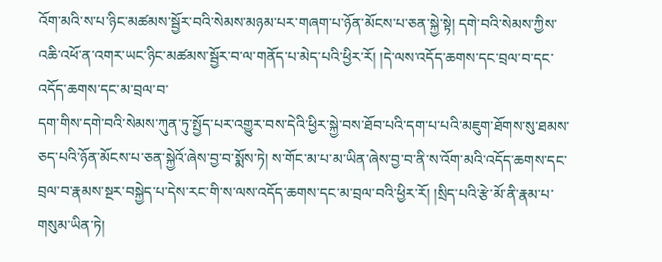འོག་མའི་ས་པ་ཉིང་མཚམས་སྦྱོར་བའི་སེམས་མཉམ་པར་གཞག་པ་ཉོན་མོངས་པ་ཅན་སྐྱེ་སྟེ། དགེ་བའི་སེམས་ཀྱིས་འཆི་འཕོ་ན་འགར་ཡང་ཉིང་མཚམས་སྦྱོར་བ་ལ་གནོད་པ་མེད་པའི་ཕྱིར་རོ། །དེ་ལས་འདོད་ཆགས་དང་བྲལ་བ་དང་འདོད་ཆགས་དང་མ་བྲལ་བ་
དག་གིས་དགེ་བའི་སེམས་ཀུན་ཏུ་སྤྱོད་པར་འགྱུར་བས་དེའི་ཕྱིར་སྐྱེ་བས་ཐོབ་པའི་དག་པ་པའི་མཇུག་ཐོགས་སུ་ཐམས་ཅད་པའི་ཉོན་མོངས་པ་ཅན་སྐྱེའོ་ཞེས་བྱ་བ་སྨོས་ཏེ། ས་གོང་མ་པ་མ་ཡིན་ཞེས་བྱ་བ་ནི་ས་འོག་མའི་འདོད་ཆགས་དང་བྲལ་བ་རྣམས་སྔར་བསྐྱེད་པ་དེས་རང་གི་ས་ལས་འདོད་ཆགས་དང་མ་བྲལ་བའི་ཕྱིར་རོ། །སྲིད་པའི་རྩེ་མོ་ནི་རྣམ་པ་གསུམ་ཡིན་ཏེ།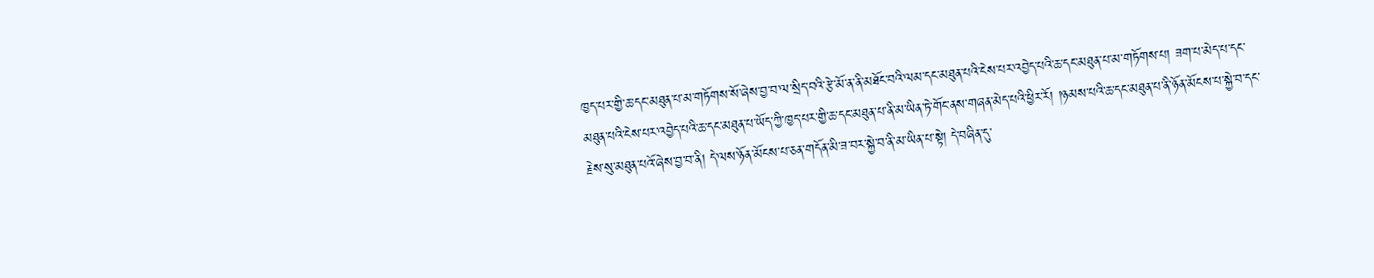ཁྱད་པར་གྱི་ཆ་དང་མཐུན་པ་མ་གཏོགས་སོ་ཞེས་བྱ་བ་ལ་སྲིད་བའི་རྩེ་མོ་ན་ནི་མཐོང་བའི་ལམ་དང་མཐུན་པའི་ངེས་པར་འབྱེད་པའི་ཆ་དང་མཐུན་པ་མ་གཏོགས་པ། ཟག་པ་མེད་པ་དང་མཐུན་པའི་ངེས་པར་འབྱེད་པའི་ཆ་དང་མཐུན་པ་ཡོད་ཀྱི་ཁྱད་པར་གྱི་ཆ་དང་མཐུན་པ་ནི་མ་ཡིན་ཏེ་གོང་ནས་གཞན་མེད་པའི་ཕྱིར་རོ། །ཉམས་པའི་ཆ་དང་མཐུན་པ་ནི་ཉོན་མོངས་པ་སྐྱེ་བ་དང་རྗེས་སུ་མཐུན་པའོ་ཞེས་བྱ་བ་ནི། དེ་ལས་ཉོན་མོངས་པ་ཅན་གདོན་མི་ཟ་བར་སྐྱེ་བ་ནི་མ་ཡིན་པ་སྟེ། དེ་བཞིན་དུ་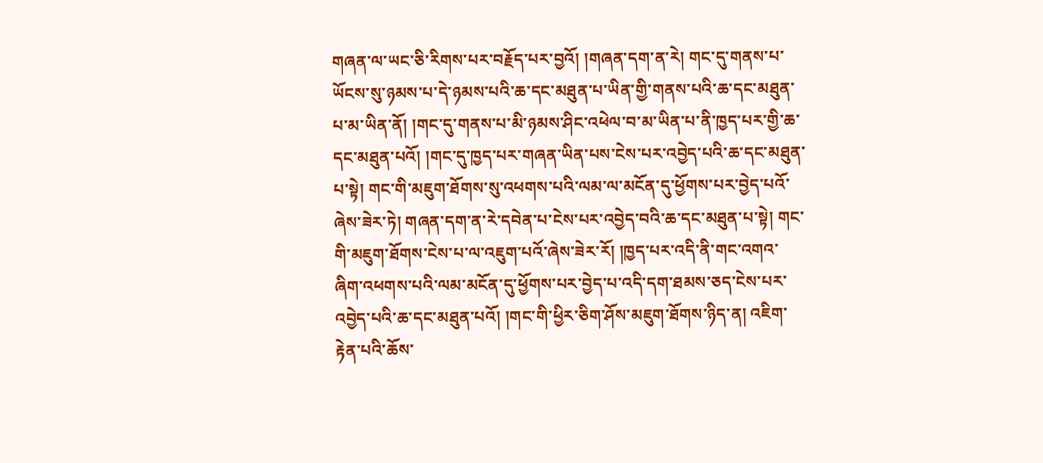གཞན་ལ་ཡང་ཅི་རིགས་པར་བརྗོད་པར་བྱའོ། །གཞན་དག་ན་རེ། གང་དུ་གནས་པ་ཡོངས་སུ་ཉམས་པ་དེ་ཉམས་པའི་ཆ་དང་མཐུན་པ་ཡིན་གྱི་གནས་པའི་ཆ་དང་མཐུན་པ་མ་ཡིན་ནོ། །གང་དུ་གནས་པ་མི་ཉམས་ཤིང་འཕེལ་བ་མ་ཡིན་པ་ནི་ཁྱད་པར་གྱི་ཆ་དང་མཐུན་པའོ། །གང་དུ་ཁྱད་པར་གཞན་ཡིན་པས་ངེས་པར་འབྱེད་པའི་ཆ་དང་མཐུན་པ་སྟེ། གང་གི་མཇུག་ཐོགས་སུ་འཕགས་པའི་ལམ་ལ་མངོན་དུ་ཕྱོགས་པར་བྱེད་པའོ་ཞེས་ཟེར་ཏེ། གཞན་དག་ན་རེ་དབེན་པ་ངེས་པར་འབྱེད་བའི་ཆ་དང་མཐུན་པ་སྟེ། གང་གི་མཇུག་ཐོགས་ངེས་པ་ལ་འཇུག་པའོ་ཞེས་ཟེར་རོ། །ཁྱད་པར་འདི་ནི་གང་འགའ་ཞིག་འཕགས་པའི་ལམ་མངོན་དུ་ཕྱོགས་པར་བྱེད་པ་འདི་དག་ཐམས་ཅད་ངེས་པར་འབྱེད་པའི་ཆ་དང་མཐུན་པའོ། །གང་གི་ཕྱིར་ཅིག་ཤོས་མཇུག་ཐོགས་ཉིད་ན། འཇིག་རྟེན་པའི་ཆོས་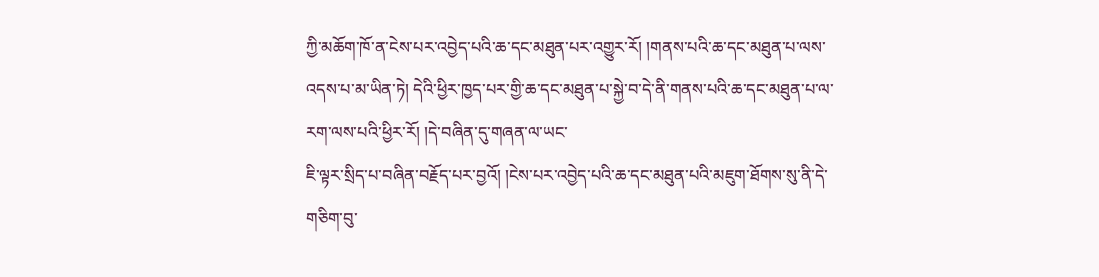ཀྱི་མཆོག་ཁོ་ན་ངེས་པར་འབྱེད་པའི་ཆ་དང་མཐུན་པར་འགྱུར་རོ། །གནས་པའི་ཆ་དང་མཐུན་པ་ལས་འདས་པ་མ་ཡིན་ཏེ། དེའི་ཕྱིར་ཁྱད་པར་གྱི་ཆ་དང་མཐུན་པ་སྐྱེ་བ་དེ་ནི་གནས་པའི་ཆ་དང་མཐུན་པ་ལ་རག་ལས་པའི་ཕྱིར་རོ། །དེ་བཞིན་དུ་གཞན་ལ་ཡང་
ཇི་ལྟར་སྲིད་པ་བཞིན་བརྗོད་པར་བྱའོ། །ངེས་པར་འབྱེད་པའི་ཆ་དང་མཐུན་པའི་མཇུག་ཐོགས་སུ་ནི་དེ་གཅིག་བུ་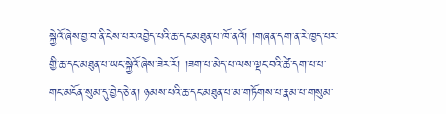སྐྱེའོ་ཞེས་བྱ་བ་ནི་ངེས་པར་འབྱེད་པའི་ཆ་དང་མཐུན་པ་ཁོ་ནའོ། །གཞན་དག་ན་རེ་ཁྱད་པར་གྱི་ཆ་དང་མཐུན་པ་ཡང་སྐྱེའོ་ཞེས་ཟེར་རོ། །ཟག་པ་མེད་པ་ལས་ལྡང་བའི་ཚེ་དག་པ་པ་གང་མངོན་སུམ་དུ་བྱེད་ཅེ་ན། ཉམས་པའི་ཆ་དང་མཐུན་པ་མ་གཏོགས་པ་རྣམ་པ་གསུམ་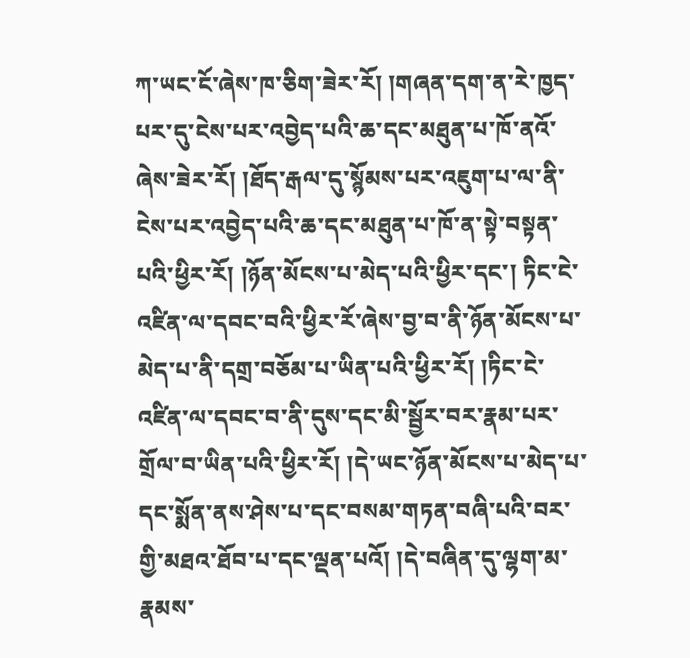ཀ་ཡང་ངོ་ཞེས་ཁ་ཅིག་ཟེར་རོ། །གཞན་དག་ན་རེ་ཁྱད་པར་དུ་ངེས་པར་འབྱེད་པའི་ཆ་དང་མཐུན་པ་ཁོ་ནའོ་ཞེས་ཟེར་རོ། །ཐོད་རྒལ་དུ་སྙོམས་པར་འཇུག་པ་ལ་ནི་ངེས་པར་འབྱེད་པའི་ཆ་དང་མཐུན་པ་ཁོ་ན་སྟེ་བསྟན་པའི་ཕྱིར་རོ། །ཉོན་མོངས་པ་མེད་པའི་ཕྱིར་དང་། ཏིང་ངེ་འཛིན་ལ་དབང་བའི་ཕྱིར་རོ་ཞེས་བྱ་བ་ནི་ཉོན་མོངས་པ་མེད་པ་ནི་དགྲ་བཅོམ་པ་ཡིན་པའི་ཕྱིར་རོ། །ཏིང་ངེ་འཛིན་ལ་དབང་བ་ནི་དུས་དང་མི་སྦྱོར་བར་རྣམ་པར་གྲོལ་བ་ཡིན་པའི་ཕྱིར་རོ། །དེ་ཡང་ཉོན་མོངས་པ་མེད་པ་དང་སྨོན་ནས་ཤེས་པ་དང་བསམ་གཏན་བཞི་པའི་བར་གྱི་མཐའ་ཐོབ་པ་དང་ལྡན་པའོ། །དེ་བཞིན་དུ་ལྷག་མ་རྣམས་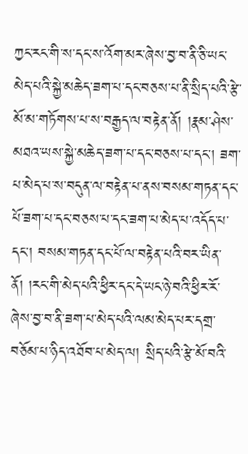ཀྱང་རང་གི་ས་དང་ས་འོག་མར་ཞེས་བྱ་བ་ནི་ཅི་ཡང་མེད་པའི་སྐྱེ་མཆེད་ཟག་པ་དང་བཅས་པ་ནི་སྲིད་པའི་རྩེ་མོ་མ་གཏོགས་པ་ས་བརྒྱད་ལ་བརྟེན་ནོ། །རྣམ་ཤེས་མཐའ་ཡས་སྐྱེ་མཆེད་ཟག་པ་དང་བཅས་པ་དང་། ཟག་པ་མེད་པ་ས་བདུན་ལ་བརྟེན་པ་ནས་བསམ་གཏན་དང་པོ་ཟག་པ་དང་བཅས་པ་དང་ཟག་པ་མེད་པ་འདོད་པ་དང་། བསམ་གཏན་དང་པོ་ལ་བརྟེན་པའི་བར་ཡིན་ནོ། །རང་གི་མེད་པའི་ཕྱིར་དང་དེ་ཡང་ཉེ་བའི་ཕྱིར་རོ་ཞེས་བྱ་བ་ནི་ཟག་པ་མེད་པའི་ལམ་མེད་པར་དགྲ་བཅོམ་པ་ཉིད་འཐོབ་པ་མེད་ལ། སྲིད་པའི་རྩེ་མོ་བའི་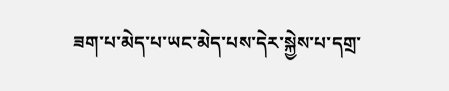ཟག་པ་མེད་པ་ཡང་མེད་པས་དེར་སྐྱེས་པ་དགྲ་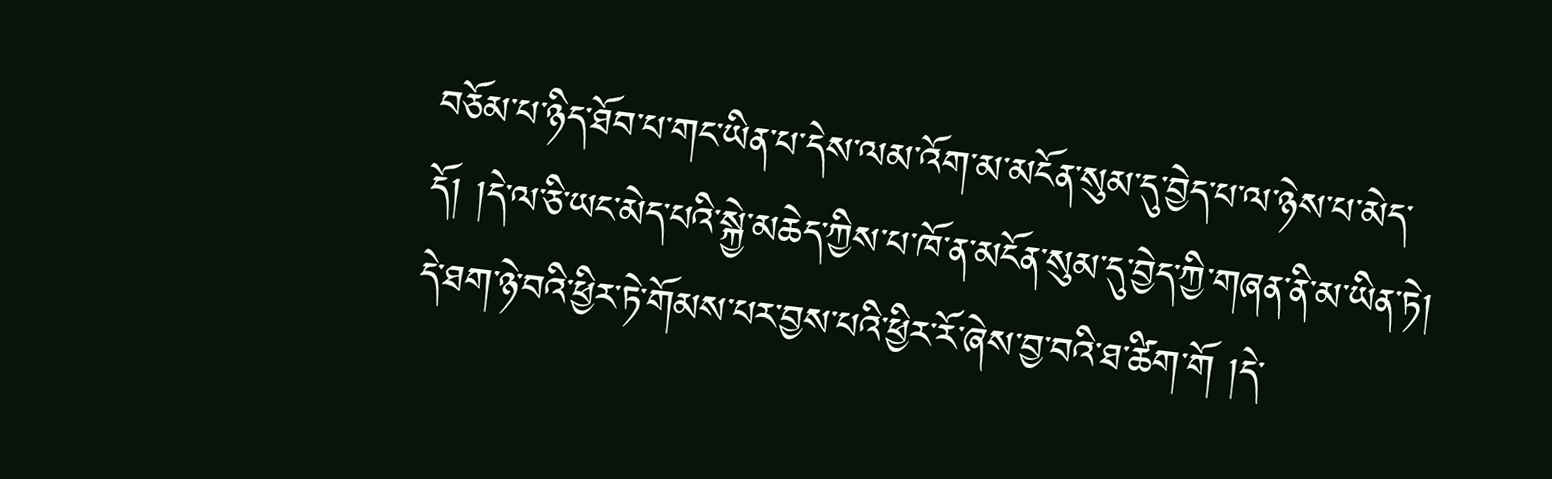བཅོམ་པ་ཉིད་ཐོབ་པ་གང་ཡིན་པ་དེས་ལམ་འོག་མ་མངོན་སུམ་དུ་བྱེད་པ་ལ་ཉེས་པ་མེད་དོ། །དེ་ལ་ཅི་ཡང་མེད་པའི་སྐྱེ་མཆེད་ཀྱིས་པ་ཁོ་ན་མངོན་སུམ་དུ་བྱེད་ཀྱི་གཞན་ནི་མ་ཡིན་ཏེ། དེ་ཐག་ཉེ་བའི་ཕྱིར་ཏེ་གོམས་པར་བྱས་པའི་ཕྱིར་རོ་ཞེས་བྱ་བའི་ཐ་ཚིག་གོ །དེ་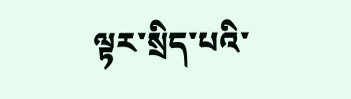ལྟར་སྲིད་པའི་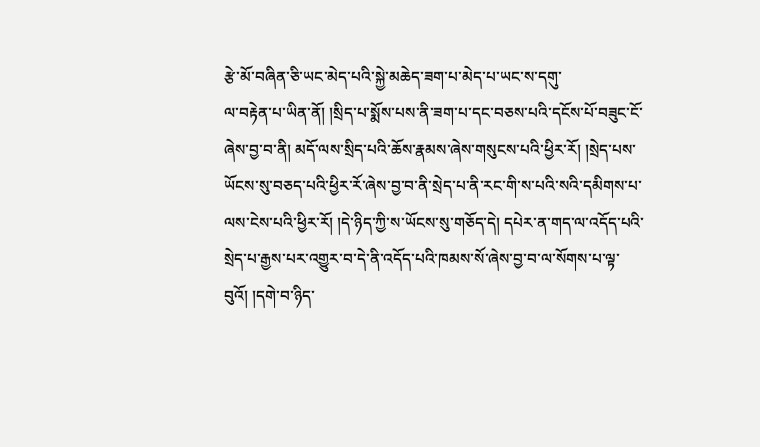རྩེ་མོ་བཞིན་ཅི་ཡང་མེད་པའི་སྐྱེ་མཆེད་ཟག་པ་མེད་པ་ཡང་ས་དགུ་
ལ་བརྟེན་པ་ཡིན་ནོ། །སྲིད་པ་སྨོས་པས་ནི་ཟག་པ་དང་བཅས་པའི་དངོས་པོ་བཟུང་ངོ་ཞེས་བྱ་བ་ནི། མདོ་ལས་སྲིད་པའི་ཆོས་རྣམས་ཞེས་གསུངས་པའི་ཕྱིར་རོ། །སྲེད་པས་ཡོངས་སུ་བཅད་པའི་ཕྱིར་རོ་ཞེས་བྱ་བ་ནི་སྲེད་པ་ནི་རང་གི་ས་པའི་སའི་དམིགས་པ་ལས་ངེས་པའི་ཕྱིར་རོ། །དེ་ཉིད་ཀྱི་ས་ཡོངས་སུ་གཅོད་དེ། དཔེར་ན་གད་ལ་འདོད་པའི་སྲེད་པ་རྒྱས་པར་འགྱུར་བ་དེ་ནི་འདོད་པའི་ཁམས་སོ་ཞེས་བྱ་བ་ལ་སོགས་པ་ལྟ་བུའོ། །དགེ་བ་ཉིད་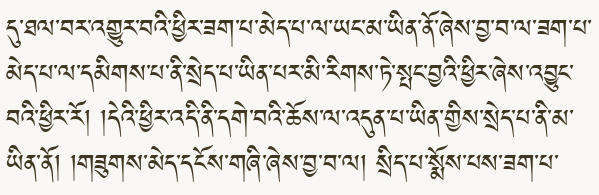དུ་ཐལ་བར་འགྱུར་བའི་ཕྱིར་ཟག་པ་མེད་པ་ལ་ཡང་མ་ཡིན་ནོ་ཞེས་བྱ་བ་ལ་ཟག་པ་མེད་པ་ལ་དམིགས་པ་ནི་སྲེད་པ་ཡིན་པར་མི་རིགས་ཏེ་སྤང་བྱའི་ཕྱིར་ཞེས་འབྱུང་བའི་ཕྱིར་རོ། །དེའི་ཕྱིར་འདི་ནི་དགེ་བའི་ཆོས་ལ་འདུན་པ་ཡིན་གྱིས་སྲེད་པ་ནི་མ་ཡིན་ནོ། །གཟུགས་མེད་དངོས་གཞི་ཞེས་བྱ་བ་ལ། སྲིད་པ་སྨོས་པས་ཟག་པ་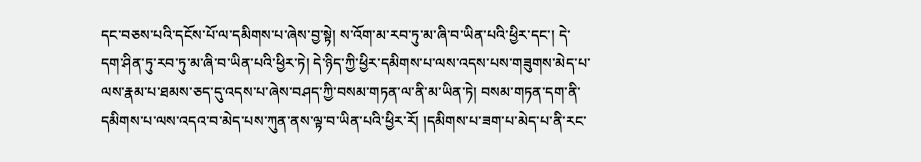དང་བཅས་པའི་དངོས་པོ་ལ་དམིགས་པ་ཞེས་བྱ་སྟེ། ས་འོག་མ་རབ་ཏུ་མ་ཞི་བ་ཡིན་པའི་ཕྱིར་དང་། དེ་དག་ཤིན་ཏུ་རབ་ཏུ་མ་ཞི་བ་ཡིན་པའི་ཕྱིར་ཏེ། དེ་ཉིད་ཀྱི་ཕྱིར་དམིགས་པ་ལས་འདས་པས་གཟུགས་མེད་པ་ལས་རྣམ་པ་ཐམས་ཅད་དུ་འདས་པ་ཞེས་བཤད་ཀྱི་བསམ་གཏན་ལ་ནི་མ་ཡིན་ཏེ། བསམ་གཏན་དག་ནི་དམིགས་པ་ལས་འདའ་བ་མེད་པས་ཀུན་ནས་ལྟ་བ་ཡིན་པའི་ཕྱིར་རོ། །དམིགས་པ་ཟག་པ་མེད་པ་ནི་རང་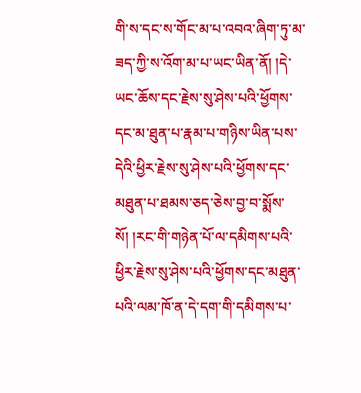གི་ས་དང་ས་གོང་མ་པ་འབའ་ཞིག་ཏུ་མ་ཟད་ཀྱི་ས་འོག་མ་པ་ཡང་ཡིན་ནོ། །དེ་ཡང་ཆོས་དང་རྗེས་སུ་ཤེས་པའི་ཕྱོགས་དང་མ་ཐུན་པ་རྣམ་པ་གཉིས་ཡིན་པས་དེའི་ཕྱིར་རྗེས་སུ་ཤེས་པའི་ཕྱོགས་དང་མཐུན་པ་ཐམས་ཅད་ཅེས་བྱ་བ་སྨོས་སོ། །རང་གི་གཉེན་པོ་ལ་དམིགས་པའི་ཕྱིར་རྗེས་སུ་ཤེས་པའི་ཕྱོགས་དང་མཐུན་པའི་ལམ་ཁོ་ན་དེ་དག་གི་དམིགས་པ་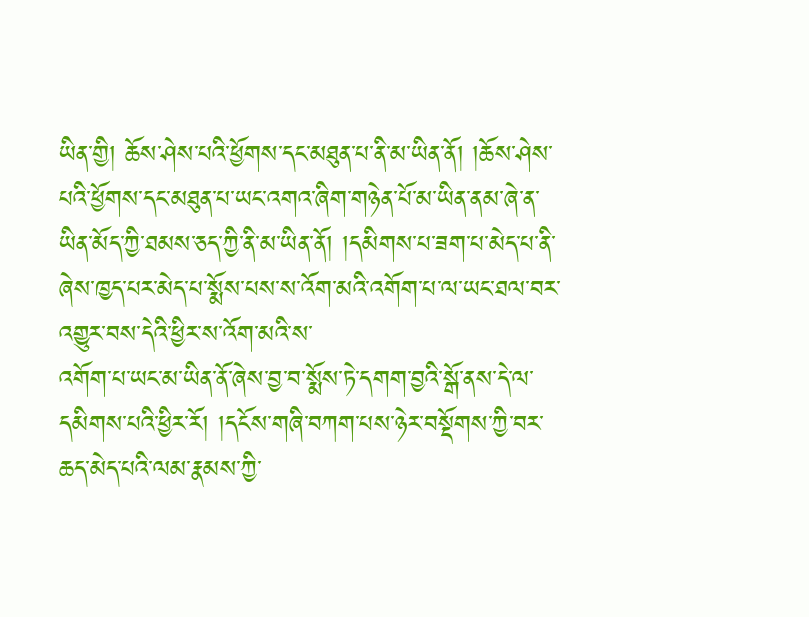ཡིན་གྱི། ཆོས་ཤེས་པའི་ཕྱོགས་དང་མཐུན་པ་ནི་མ་ཡིན་ནོ། །ཆོས་ཤེས་པའི་ཕྱོགས་དང་མཐུན་པ་ཡང་འགའ་ཞིག་གཉེན་པོ་མ་ཡིན་ནམ་ཞེ་ན་ཡིན་མོད་ཀྱི་ཐམས་ཅད་ཀྱི་ནི་མ་ཡིན་ནོ། །དམིགས་པ་ཟག་པ་མེད་པ་ནི་ཞེས་ཁྱད་པར་མེད་པ་སྨོས་པས་ས་འོག་མའི་འགོག་པ་ལ་ཡང་ཐལ་བར་འགྱུར་བས་དེའི་ཕྱིར་ས་འོག་མའི་ས་
འགོག་པ་ཡང་མ་ཡིན་ནོ་ཞེས་བྱ་བ་སྨོས་ཏེ་དགག་བྱའི་སྒོ་ནས་དེ་ལ་དམིགས་པའི་ཕྱིར་རོ། །དངོས་གཞི་བཀག་པས་ཉེར་བསྡོགས་ཀྱི་བར་ཆད་མེད་པའི་ལམ་རྣམས་ཀྱི་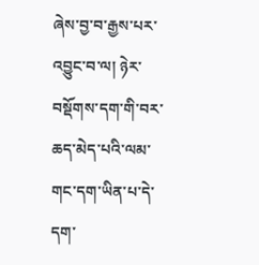ཞེས་བྱ་བ་རྒྱས་པར་འབྱུང་བ་ལ། ཉེར་བསྡོགས་དག་གི་བར་ཆད་མེད་པའི་ལམ་གང་དག་ཡིན་པ་དེ་དག་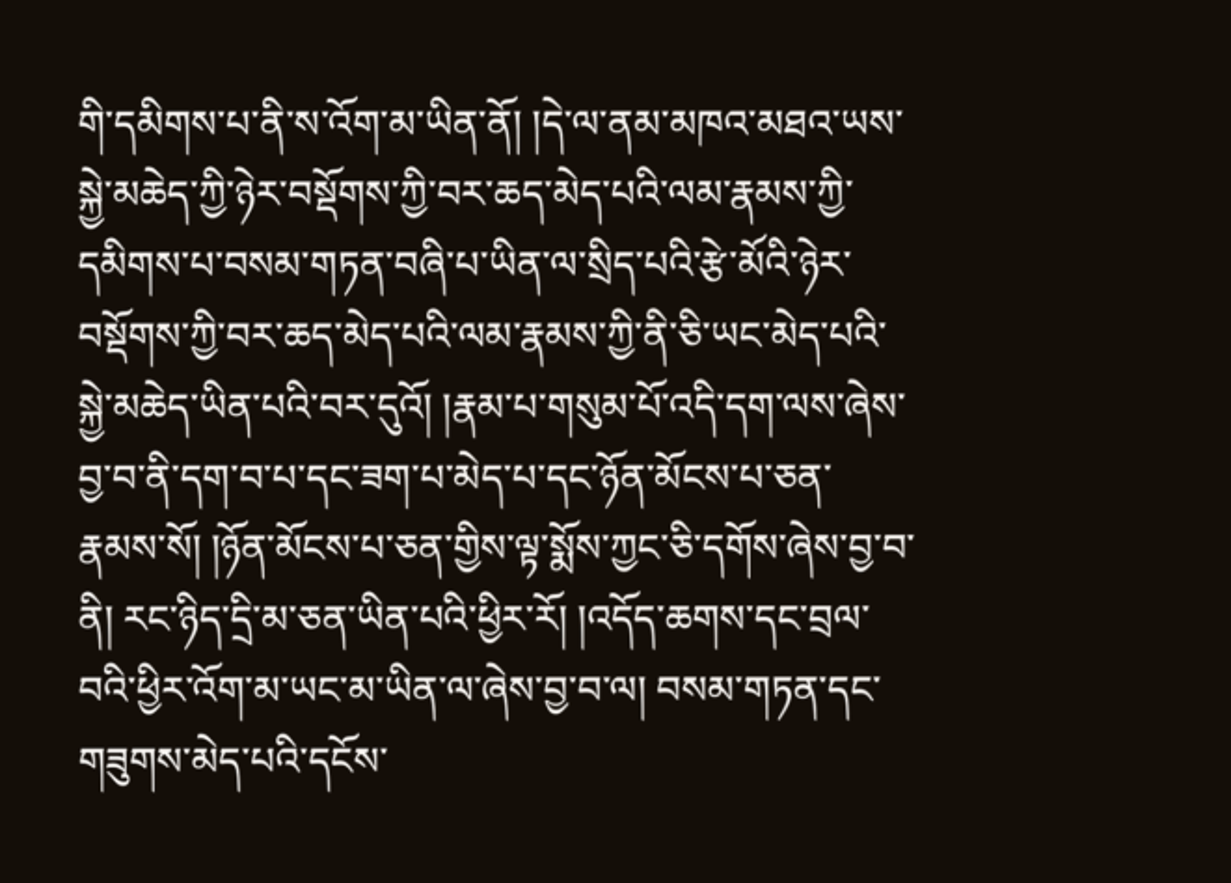གི་དམིགས་པ་ནི་ས་འོག་མ་ཡིན་ནོ། །དེ་ལ་ནམ་མཁའ་མཐའ་ཡས་སྐྱེ་མཆེད་ཀྱི་ཉེར་བསྡོགས་ཀྱི་བར་ཆད་མེད་པའི་ལམ་རྣམས་ཀྱི་དམིགས་པ་བསམ་གཏན་བཞི་པ་ཡིན་ལ་སྲིད་པའི་རྩེ་མོའི་ཉེར་བསྡོགས་ཀྱི་བར་ཆད་མེད་པའི་ལམ་རྣམས་ཀྱི་ནི་ཅི་ཡང་མེད་པའི་སྐྱེ་མཆེད་ཡིན་པའི་བར་དུའོ། །རྣམ་པ་གསུམ་པོ་འདི་དག་ལས་ཞེས་བྱ་བ་ནི་དག་བ་པ་དང་ཟག་པ་མེད་པ་དང་ཉོན་མོངས་པ་ཅན་རྣམས་སོ། །ཉོན་མོངས་པ་ཅན་གྱིས་ལྟ་སྨོས་ཀྱང་ཅི་དགོས་ཞེས་བྱ་བ་ནི། རང་ཉིད་དྲི་མ་ཅན་ཡིན་པའི་ཕྱིར་རོ། །འདོད་ཆགས་དང་བྲལ་བའི་ཕྱིར་འོག་མ་ཡང་མ་ཡིན་ལ་ཞེས་བྱ་བ་ལ། བསམ་གཏན་དང་གཟུགས་མེད་པའི་དངོས་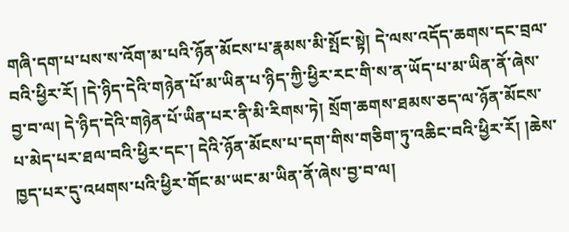གཞི་དག་པ་པས་ས་འོག་མ་པའི་ཉོན་མོངས་པ་རྣམས་མི་སྤོང་སྟེ། དེ་ལས་འདོད་ཆགས་དང་བྲལ་བའི་ཕྱིར་རོ། །དེ་ཉིད་དེའི་གཉེན་པོ་མ་ཡིན་པ་ཉིད་ཀྱི་ཕྱིར་རང་གི་ས་ན་ཡོད་པ་མ་ཡིན་ནོ་ཞེས་བྱ་བ་ལ། དེ་ཉིད་དེའི་གཉེན་པོ་ཡིན་པར་ནི་མི་རིགས་ཏེ། སྲོག་ཆགས་ཐམས་ཅད་ལ་ཉོན་མོངས་པ་མེད་པར་ཐལ་བའི་ཕྱིར་དང་། དེའི་ཉོན་མོངས་པ་དག་གིས་གཅིག་ཏུ་འཆིང་བའི་ཕྱིར་རོ། །ཆེས་ཁྱད་པར་དུ་འཕགས་པའི་ཕྱིར་གོང་མ་ཡང་མ་ཡིན་ནོ་ཞེས་བྱ་བ་ལ།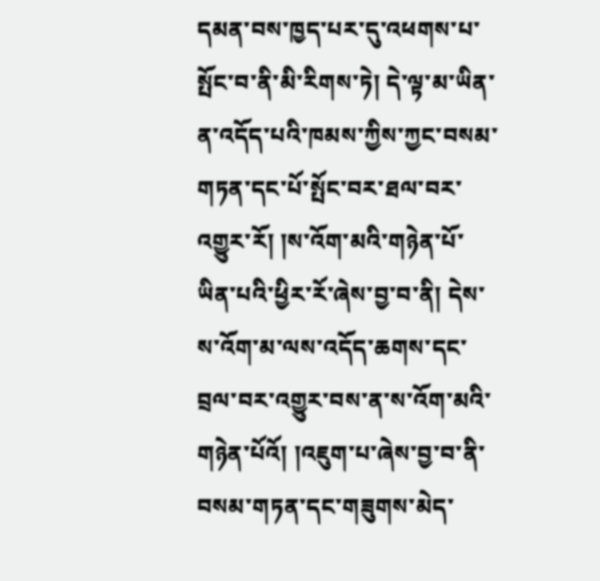དམན་བས་ཁྱད་པར་དུ་འཕགས་པ་སྤོང་བ་ནི་མི་རིགས་ཏེ། དེ་ལྟ་མ་ཡིན་ན་འདོད་པའི་ཁམས་ཀྱིས་ཀྱང་བསམ་གཏན་དང་པོ་སྤོང་བར་ཐལ་བར་འགྱུར་རོ། །ས་འོག་མའི་གཉེན་པོ་ཡིན་པའི་ཕྱིར་རོ་ཞེས་བྱ་བ་ནི། དེས་ས་འོག་མ་ལས་འདོད་ཆགས་དང་བྲལ་བར་འགྱུར་བས་ན་ས་འོག་མའི་གཉེན་པོའོ། །འཇུག་པ་ཞེས་བྱ་བ་ནི་བསམ་གཏན་དང་གཟུགས་མེད་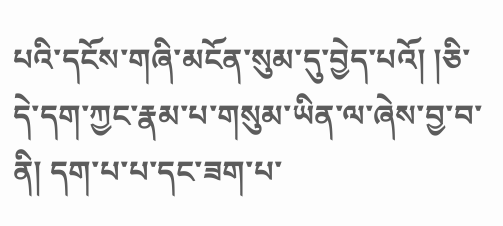པའི་དངོས་གཞི་མངོན་སུམ་དུ་བྱེད་པའོ། །ཅི་དེ་དག་ཀྱང་རྣམ་པ་གསུམ་ཡིན་ལ་ཞེས་བྱ་བ་ནི། དག་པ་པ་དང་ཟག་པ་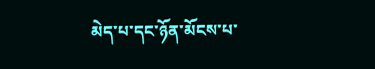མེད་པ་དང་ཉོན་མོངས་པ་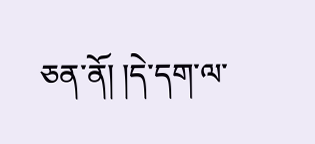ཅན་ནོ། །དེ་དག་ལ་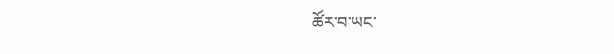ཚོར་བ་ཡང་